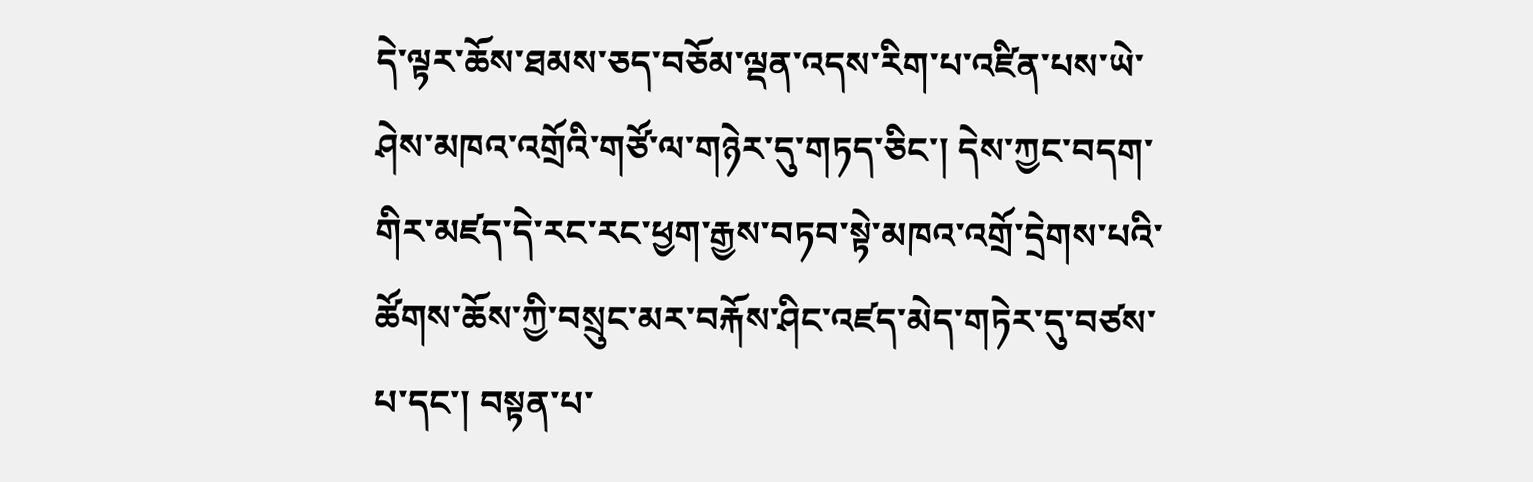དེ་ལྟར་ཆོས་ཐམས་ཅད་བཅོམ་ལྡན་འདས་རིག་པ་འཛིན་པས་ཡེ་ཤེས་མཁའ་འགྲོའི་གཙོ་ལ་གཉེར་དུ་གཏད་ཅིང་། དེས་ཀྱང་བདག་གིར་མཛད་དེ་རང་རང་ཕྱག་རྒྱས་བཏབ་སྟེ་མཁའ་འགྲོ་དྲེགས་པའི་ཚོགས་ཆོས་ཀྱི་བསྲུང་མར་བརྐོས་ཤིང་འཛད་མེད་གཏེར་དུ་བཙས་པ་དང་། བསྟན་པ་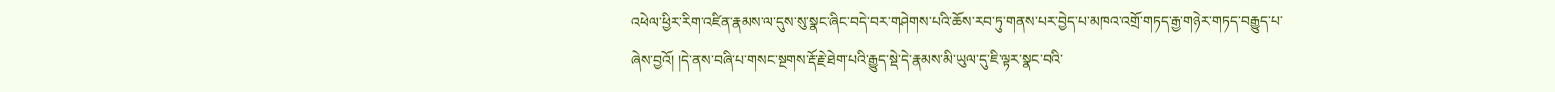འཕེལ་ཕྱིར་རིག་འཛིན་རྣམས་ལ་དུས་སུ་སྣང་ཞིང་བདེ་བར་གཤེགས་པའི་ཆོས་རབ་ཏུ་གནས་པར་བྱེད་པ་མཁའ་འགྲོ་གཏད་རྒྱ་གཉེར་གཏད་བརྒྱུད་པ་ཞེས་བྱའོ། །དེ་ནས་བཞི་པ་གསང་སྔགས་རྡོ་རྗེ་ཐེག་པའི་རྒྱུད་སྡེ་དེ་རྣམས་མི་ཡུལ་དུ་ཇི་ལྟར་སྣང་བའི་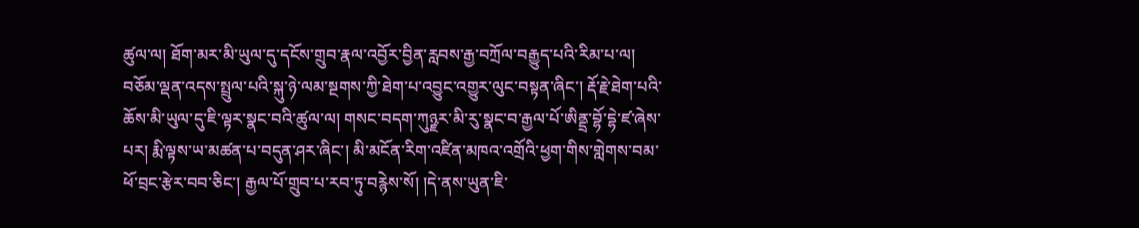ཚུལ་ལ། ཐོག་མར་མི་ཡུལ་དུ་དངོས་གྲུབ་རྣལ་འབྱོར་བྱིན་རླབས་རྒྱ་བཀྲོལ་བརྒྱུད་པའི་རིམ་པ་ལ། བཅོམ་ལྡན་འདས་སྤྲུལ་པའི་སྐུ་ཉེ་ལམ་སྔགས་ཀྱི་ཐེག་པ་འབྱུང་འགྱུར་ལུང་བསྟན་ཞིང་། རྡོ་རྗེ་ཐེག་པའི་ཆོས་མི་ཡུལ་དུ་ཇི་ལྟར་སྣང་བའི་ཚུལ་ལ། གསང་བདག་ཀུཉྫར་མི་རུ་སྣང་བ་རྒྱལ་པོ་ཨིནྡྲ་བྷོ་དྷེ་ཛ་ཞེས་པར། རྨི་ལྟས་ཡ་མཚན་པ་བདུན་ཤར་ཞིང་། མི་མངོན་རིག་འཛིན་མཁའ་འགྲོའི་ཕྱག་གིས་གླེགས་བམ་ཕོ་བྲང་རྩེར་བབ་ཅིང་། རྒྱལ་པོ་གྲུབ་པ་རབ་ཏུ་བརྙེས་སོ། །དེ་ནས་ཡུན་ཇི་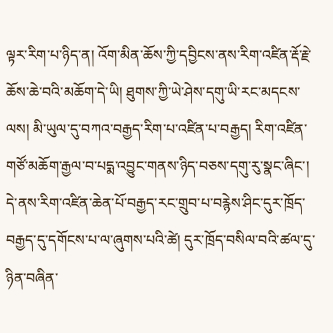ལྟར་རིག་པ་ཉིད་ན། འོག་མིན་ཆོས་ཀྱི་དབྱིངས་ནས་རིག་འཛིན་རྡོ་རྗེ་ཆོས་ཆེ་བའི་མཆོག་དེ་ཡི། ཐུགས་ཀྱི་ཡེ་ཤེས་དགུ་ཡི་རང་མདངས་ལས། མི་ཡུལ་དུ་བཀའ་བརྒྱད་རིག་པ་འཛིན་པ་བརྒྱད། རིག་འཛིན་གཙོ་མཆོག་རྒྱལ་བ་པདྨ་འབྱུང་གནས་ཉིད་བཅས་དགུ་རུ་སྣང་ཞིང་། དེ་ནས་རིག་འཛིན་ཆེན་པོ་བརྒྱད་རང་གྲུབ་པ་བརྙེས་ཤིང་དུར་ཁྲོད་བརྒྱད་དུ་དགོངས་པ་ལ་ཞུགས་པའི་ཚེ། དུར་ཁྲོད་བསིལ་བའི་ཚལ་དུ་ཉིན་བཞིན་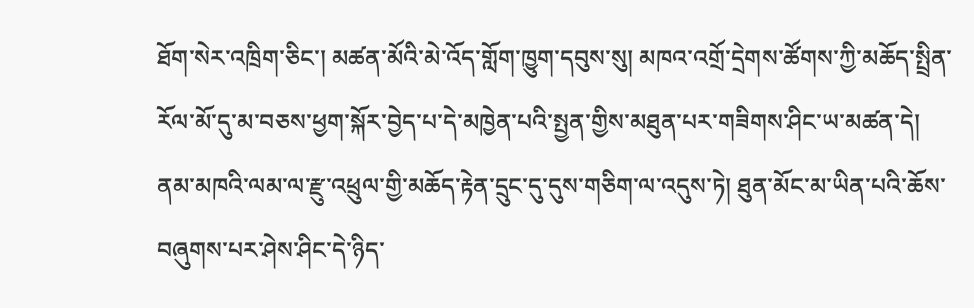ཐོག་སེར་འཁྲིག་ཅིང་། མཚན་མོའི་མེ་འོད་གློག་ཁྱུག་དབུས་སུ། མཁའ་འགྲོ་དྲེགས་ཚོགས་ཀྱི་མཆོད་སྤྲིན་རོལ་མོ་དུ་མ་བཅས་ཕྱག་སྐོར་བྱེད་པ་དེ་མཁྱེན་པའི་སྤྱན་གྱིས་མཐུན་པར་གཟིགས་ཤིང་ཡ་མཚན་དེ། ནམ་མཁའི་ལམ་ལ་རྫུ་འཕྲུལ་གྱི་མཆོད་རྟེན་དྲུང་དུ་དུས་གཅིག་ལ་འདུས་ཏེ། ཐུན་མོང་མ་ཡིན་པའི་ཆོས་བཞུགས་པར་ཤེས་ཤིང་དེ་ཉིད་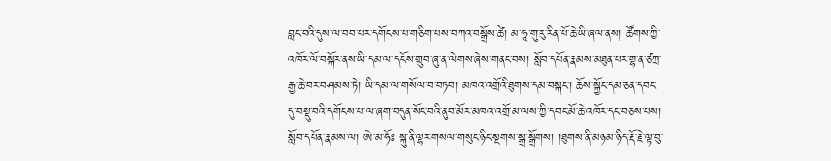བླང་བའི་དུས་ལ་བབ་པར་དགོངས་པ་གཅིག་པས་བཀའ་བསྒྲོས་ཚེ། མ་ཧཱ་གུ་རུ་རིན་པོ་ཆེ་ཡི་ཞལ་ནས། ཚོགས་ཀྱི་འཁོར་ལོ་བསྐོར་ནས་ཡི་དམ་ལ་དངོས་གྲུབ་ཞུ་ན་ལེགས་ཞེས་གནང་བས། སློབ་དཔོན་རྣམས་མཐུན་པར་གྷ་ན་ཙཀྲ་རྒྱ་ཆེ་བར་བཤམས་ཏེ། ཡི་དམ་ལ་གསོལ་བ་བཏབ། མཁའ་འགྲོའི་ཐུགས་དམ་བསྐང་། ཆོས་སྐྱོང་དམ་ཅན་དབང་དུ་བསྡུ་བའི་དགོངས་པ་ལ་ཞག་བདུན་སོང་བའི་ནུབ་མོར་མཁའ་འགྲོ་མ་ལས་ཀྱི་དབང་མོ་ཆེ་འཁོར་དང་བཅས་པས། སློབ་དཔོན་རྣམས་ལ། ཨེ་མ་ཧོཿ སྐུ་ནི་ལྷར་གསལ་གསུང་ཉིང་སྔགས་སྒྲ་སྒྲོགས། །ཐུགས་ནི་མཉམ་ཉིད་རྡོ་རྗེ་ལྟ་བུ་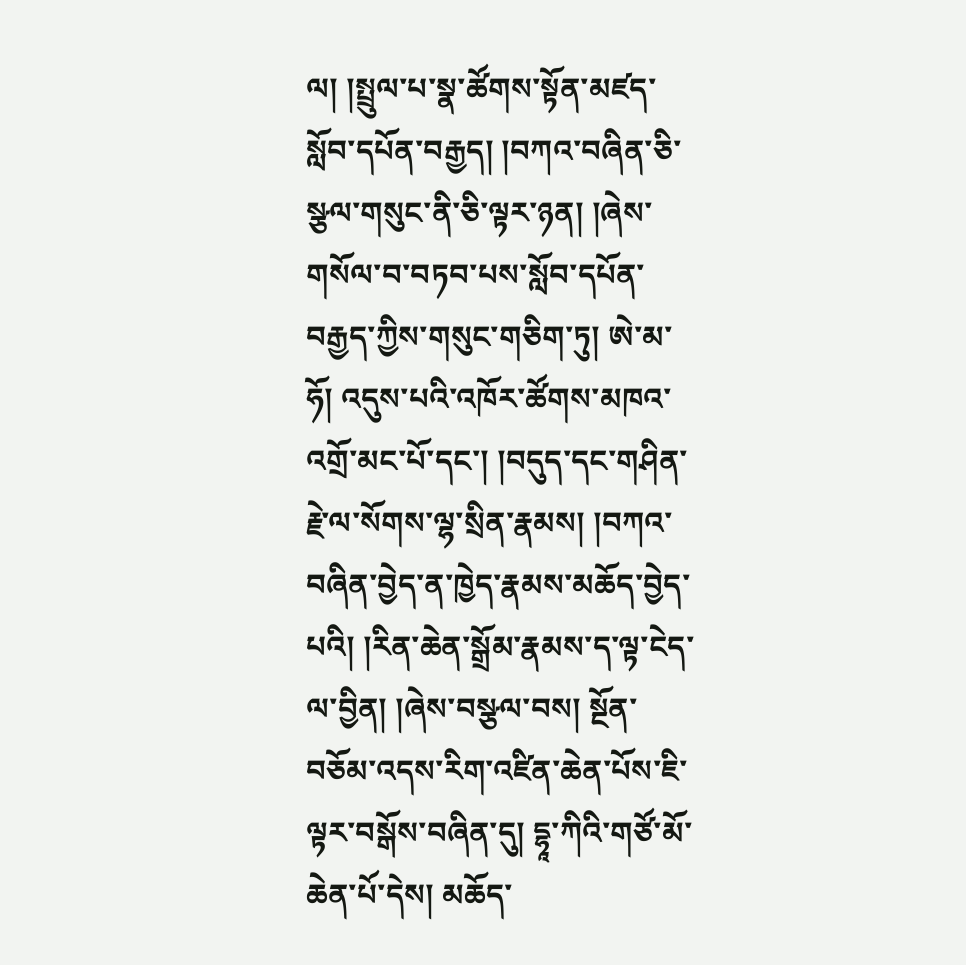ལ། །སྤྲུལ་པ་སྣ་ཚོགས་སྟོན་མཛད་སློབ་དཔོན་བརྒྱད། །བཀའ་བཞིན་ཅི་སྩལ་གསུང་ནི་ཅི་ལྟར་ཉན། །ཞེས་གསོལ་བ་བཏབ་པས་སློབ་དཔོན་བརྒྱད་ཀྱིས་གསུང་གཅིག་ཏུ། ཨེ་མ་ཧོ། འདུས་པའི་འཁོར་ཚོགས་མཁའ་འགྲོ་མང་པོ་དང་། །བདུད་དང་གཤིན་རྗེ་ལ་སོགས་ལྷ་སྲིན་རྣམས། །བཀའ་བཞིན་བྱེད་ན་ཁྱེད་རྣམས་མཆོད་བྱེད་པའི། །རིན་ཆེན་སྒྲོམ་རྣམས་ད་ལྟ་ངེད་ལ་བྱིན། །ཞེས་བསྩལ་བས། སྔོན་བཅོམ་འདས་རིག་འཛིན་ཆེན་པོས་ཇི་ལྟར་བསྒོས་བཞིན་དུ། དྷཱ་ཀིའི་གཙོ་མོ་ཆེན་པོ་དེས། མཆོད་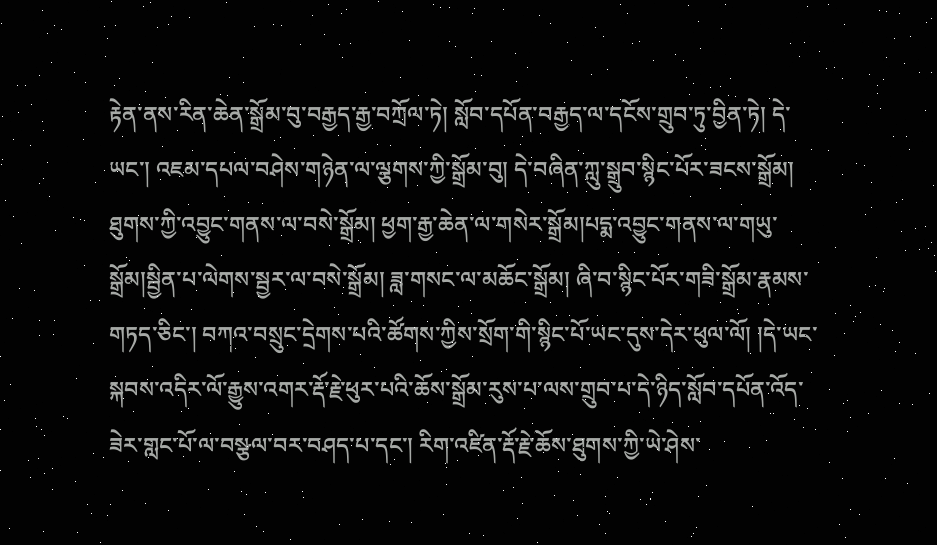རྟེན་ནས་རིན་ཆེན་སྒྲོམ་བུ་བརྒྱད་རྒྱ་བཀྲོལ་ཏེ། སློབ་དཔོན་བརྒྱད་ལ་དངོས་གྲུབ་ཏུ་བྱིན་ཏེ། དེ་ཡང་། འཇམ་དཔལ་བཤེས་གཉེན་ལ་ལྕགས་ཀྱི་སྒྲོམ་བུ། དེ་བཞིན་ཀླུ་སྒྲུབ་སྙིང་པོར་ཟངས་སྒྲོམ། ཐུགས་ཀྱི་འབྱུང་གནས་ལ་བསེ་སྒྲོམ། ཕྱག་རྒྱ་ཆེན་ལ་གསེར་སྒྲོམ།པདྨ་འབྱུང་གནས་ལ་གཡུ་སྒྲོམ།སྦྱིན་པ་ལེགས་སྦྱར་ལ་བསེ་སྒྲོམ། ཟླ་གསང་ལ་མཆོང་སྒྲོམ། ཞི་བ་སྙིང་པོར་གཟི་སྒྲོམ་རྣམས་གཏད་ཅིང་། བཀའ་བསྲུང་དྲེགས་པའི་ཚོགས་ཀྱིས་སྲོག་གི་སྙིང་པོ་ཡང་དུས་དེར་ཕུལ་ལོ། །དེ་ཡང་སྐབས་འདིར་ལོ་རྒྱུས་འགར་རྡོ་རྗེ་ཕུར་པའི་ཆོས་སྒྲོམ་རུས་པ་ལས་གྲུབ་པ་དེ་ཉིད་སློབ་དཔོན་འོད་ཟེར་གླང་པོ་ལ་བསྩལ་བར་བཤད་པ་དང་། རིག་འཛིན་རྡོ་རྗེ་ཆོས་ཐུགས་ཀྱི་ཡེ་ཤེས་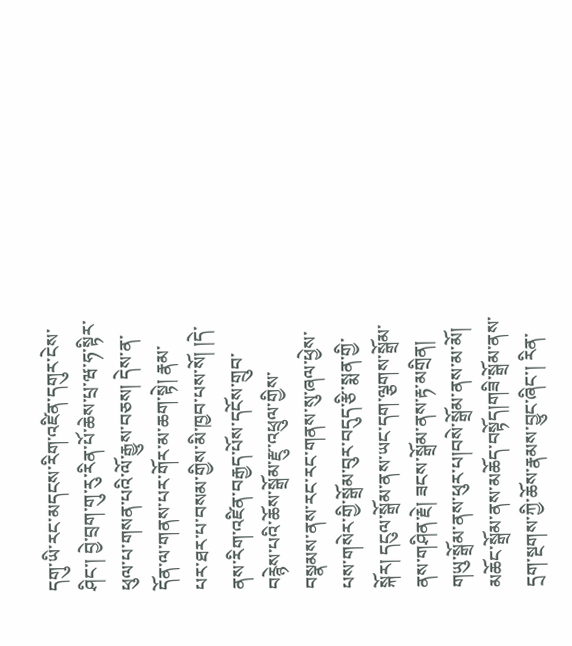དགུ་ཡི་རང་མདངས་རིག་འཛིན་དགུར་ངེས་ཤིང་། བྱེ་བྲག་གུ་རུ་རིན་པོ་ཆེས་པྲ་ཝ་ཧ་སྟིར་ཕུལ་པ་གསན་པའི་ལོ་རྒྱུས་བཅས། དེས་ན་དོན་ལ་གནས་པར་གོར་མ་ཆག་སྟེ། རྣམ་པར་ཐར་པ་བསམ་གྱིས་མི་ཁྱབ་པས་སོ། །དེ་ནས་རིག་འཛིན་བརྒྱད་པོས་དངོས་གྲུབ་བརྙེས་པའི་ཆོས་སྒྲོམ་རྫུ་འཕྲུལ་གྱིས་བསྣམས་ནས་རང་རང་གནས་སུ་ཞལ་ཕྱེས་པས་གསེར་གྱི་སྒྲོམ་བུར་བདུད་རྩི་སྨན་གྱི་སྐོར། དངུལ་སྒྲོམ་ནས་ཡང་དག་ལྕགས་སྒྲོམ་ནས་གཤིན་རྗེ། ཟངས་སྒྲོམ་ནས་རྟ་མགྲིན། གཡུ་སྒྲོམ་ནས་ཕུར་པ།བསེ་སྒྲོམ་ནས་མ་མོ། མཆོང་སྒྲོམ་ནས་མཆོད་བསྟོད།གཟི་སྒྲོམ་ནས་དྲག་སྔགས་ཀྱི་ཆོས་རྣམས་བྱུང་ཞིང་། རིན་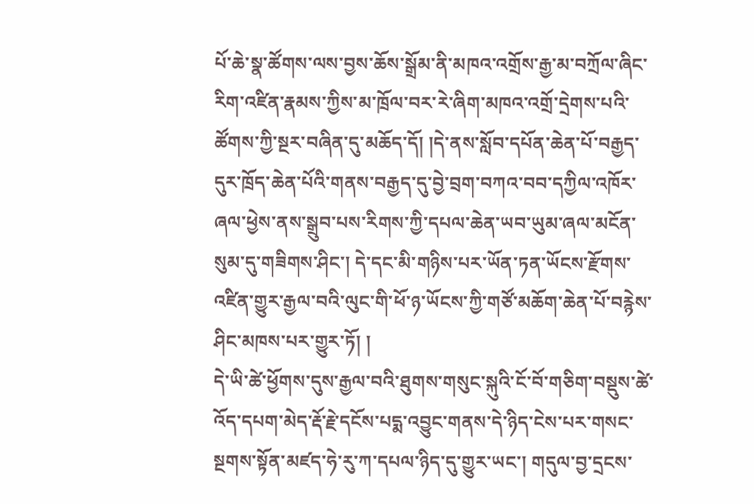པོ་ཆེ་སྣ་ཚོགས་ལས་བྱས་ཆོས་སྒྲོམ་ནི་མཁའ་འགྲོས་རྒྱ་མ་བཀྲོལ་ཞིང་རིག་འཛིན་རྣམས་ཀྱིས་མ་ཁྲོལ་བར་རེ་ཞིག་མཁའ་འགྲོ་དྲེགས་པའི་ཚོགས་ཀྱི་སྔར་བཞིན་དུ་མཆོད་དོ། །དེ་ནས་སློབ་དཔོན་ཆེན་པོ་བརྒྱད་དུར་ཁྲོད་ཆེན་པོའི་གནས་བརྒྱད་དུ་བྱེ་བྲག་བཀའ་བབ་དཀྱིལ་འཁོར་ཞལ་ཕྱེས་ནས་སྒྲུབ་པས་རིགས་ཀྱི་དཔལ་ཆེན་ཡབ་ཡུམ་ཞལ་མངོན་སུམ་དུ་གཟིགས་ཤིང་། དེ་དང་མི་གཉིས་པར་ཡོན་ཏན་ཡོངས་རྫོགས་འཛིན་གྱུར་རྒྱལ་བའི་ལུང་གི་ཕོ་ཉ་ཡོངས་ཀྱི་གཙོ་མཆོག་ཆེན་པོ་བརྙེས་ཤིང་མཁས་པར་གྱུར་ཏོ། །
དེ་ཡི་ཚེ་ཕྱོགས་དུས་རྒྱལ་བའི་ཐུགས་གསུང་སྐུའི་ངོ་བོ་གཅིག་བསྡུས་ཚེ་འོད་དཔག་མེད་རྡོ་རྗེ་དངོས་པདྨ་འབྱུང་གནས་དེ་ཉིད་ངེས་པར་གསང་སྔགས་སྟོན་མཛད་ཧེ་རུ་ཀ་དཔལ་ཉིད་དུ་གྱུར་ཡང་། གདུལ་བྱ་དྲངས་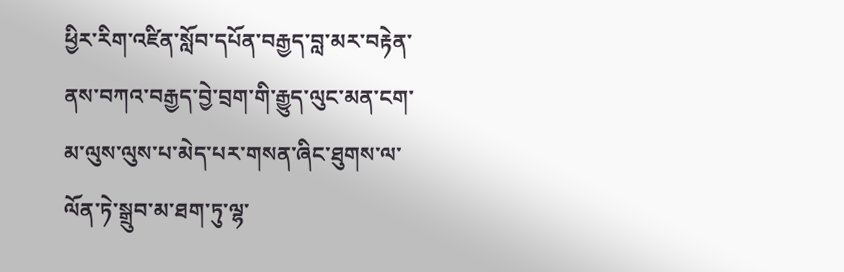ཕྱིར་རིག་འཛིན་སློབ་དཔོན་བརྒྱད་བླ་མར་བརྟེན་ནས་བཀའ་བརྒྱད་བྱེ་བྲག་གི་རྒྱུད་ལུང་མན་ངག་མ་ལུས་ལུས་པ་མེད་པར་གསན་ཞིང་ཐུགས་ལ་ལོན་ཏེ་སྒྲུབ་མ་ཐག་ཏུ་ལྷ་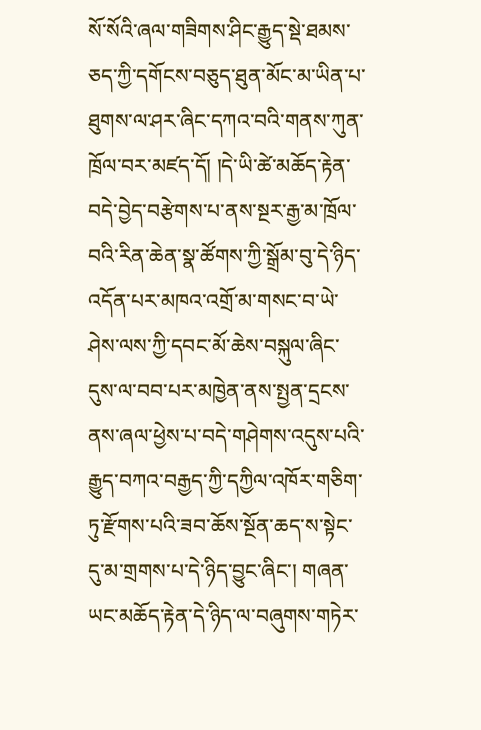སོ་སོའི་ཞལ་གཟིགས་ཤིང་རྒྱུད་སྡེ་ཐམས་ཅད་ཀྱི་དགོངས་བཅུད་ཐུན་མོང་མ་ཡིན་པ་ཐུགས་ལ་ཤར་ཞིང་དཀའ་བའི་གནས་ཀུན་ཁྲོལ་བར་མཛད་དོ། །དེ་ཡི་ཚེ་མཆོད་རྟེན་བདེ་བྱེད་བརྩེགས་པ་ནས་སྔར་རྒྱ་མ་ཁྲོལ་བའི་རིན་ཆེན་སྣ་ཚོགས་ཀྱི་སྒྲོམ་བུ་དེ་ཉིད་འདོན་པར་མཁའ་འགྲོ་མ་གསང་བ་ཡེ་ཤེས་ལས་ཀྱི་དབང་མོ་ཆེས་བསྐུལ་ཞིང་དུས་ལ་བབ་པར་མཁྱེན་ནས་སྤྱན་དྲངས་ནས་ཞལ་ཕྱེས་པ་བདེ་གཤེགས་འདུས་པའི་རྒྱུད་བཀའ་བརྒྱད་ཀྱི་དཀྱིལ་འཁོར་གཅིག་ཏུ་རྫོགས་པའི་ཟབ་ཆོས་སྔོན་ཆད་ས་སྟེང་དུ་མ་གྲགས་པ་དེ་ཉིད་བྱུང་ཞིང་། གཞན་ཡང་མཆོད་རྟེན་དེ་ཉིད་ལ་བཞུགས་གཏེར་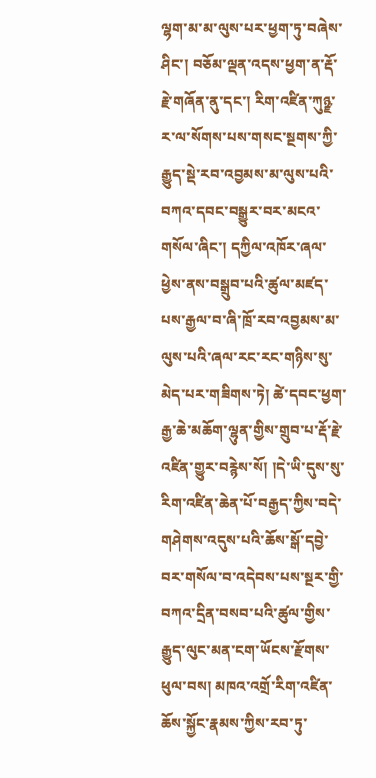ལྷག་མ་མ་ལུས་པར་ཕྱག་ཏུ་བཞེས་ཤིང་། བཅོམ་ལྡན་འདས་ཕྱག་ན་རྡོ་རྗེ་གཞོན་ནུ་དང་། རིག་འཛིན་ཀུཉྫ་ར་ལ་སོགས་པས་གསང་སྔགས་ཀྱི་རྒྱུད་སྡེ་རབ་འབྱམས་མ་ལུས་པའི་བཀའ་དབང་བསྒྱུར་བར་མངའ་གསོལ་ཞིང་། དཀྱིལ་འཁོར་ཞལ་ཕྱེས་ནས་བསྒྲུབ་པའི་ཚུལ་མཛད་པས་རྒྱལ་བ་ཞི་ཁྲོ་རབ་འབྱམས་མ་ལུས་པའི་ཞལ་རང་རང་གཉིས་སུ་མེད་པར་གཟིགས་ཏེ། ཚེ་དབང་ཕྱག་རྒྱ་ཆེ་མཆོག་ལྷུན་གྱིས་གྲུབ་པ་རྡོ་རྗེ་འཛིན་གྱུར་བརྙེས་སོ། །དེ་ཡི་དུས་སུ་རིག་འཛིན་ཆེན་པོ་བརྒྱད་ཀྱིས་བདེ་གཤེགས་འདུས་པའི་ཆོས་སྒོ་དབྱེ་བར་གསོལ་བ་འདེབས་པས་སྔར་གྱི་བཀའ་དྲིན་བསབ་པའི་ཚུལ་གྱིས་རྒྱུད་ལུང་མན་ངག་ཡོངས་རྫོགས་ཕུལ་བས། མཁའ་འགྲོ་རིག་འཛིན་ཆོས་སྐྱོང་རྣམས་ཀྱིས་རབ་ཏུ་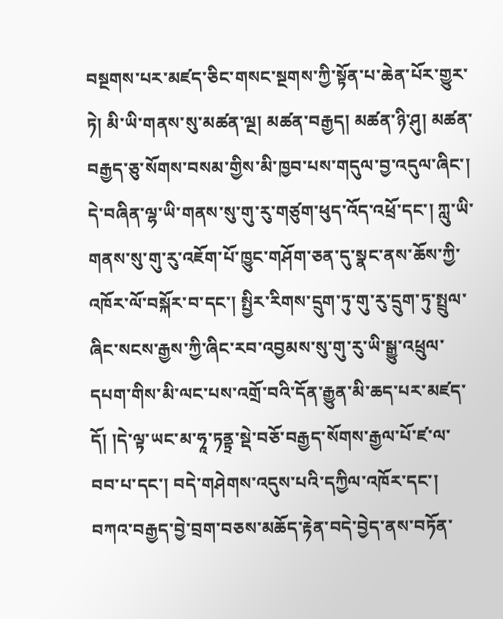བསྔགས་པར་མཛད་ཅིང་གསང་སྔགས་ཀྱི་སྟོན་པ་ཆེན་པོར་གྱུར་ཏེ། མི་ཡི་གནས་སུ་མཚན་ལྔ། མཚན་བརྒྱད། མཚན་ཉི་ཤུ། མཚན་བརྒྱད་ཅུ་སོགས་བསམ་གྱིས་མི་ཁྱབ་པས་གདུལ་བྱ་འདུལ་ཞིང་། དེ་བཞིན་ལྷ་ཡི་གནས་སུ་གུ་རུ་གཙུག་ཕུད་འོད་འཕྲོ་དང་། ཀླུ་ཡི་གནས་སུ་གུ་རུ་འཇོག་པོ་ཁྱུང་གཤོག་ཅན་དུ་སྣང་ནས་ཆོས་ཀྱི་འཁོར་ལོ་བསྐོར་བ་དང་། སྤྱིར་རིགས་དྲུག་ཏུ་གུ་རུ་དྲུག་ཏུ་སྤྲུལ་ཞིང་སངས་རྒྱས་ཀྱི་ཞིང་རབ་འབྱམས་སུ་གུ་རུ་ཡི་སྒྱུ་འཕྲུལ་དཔག་གིས་མི་ལང་པས་འགྲོ་བའི་དོན་རྒྱུན་མི་ཆད་པར་མཛད་དོ། །དེ་ལྟ་ཡང་མ་ཧཱ་ཏནྟྲ་སྡེ་བཅོ་བརྒྱད་སོགས་རྒྱལ་པོ་ཛ་ལ་བབ་པ་དང་། བདེ་གཤེགས་འདུས་པའི་དཀྱིལ་འཁོར་དང་། བཀའ་བརྒྱད་བྱེ་བྲག་བཅས་མཆོད་རྟེན་བདེ་བྱེད་ནས་བཏོན་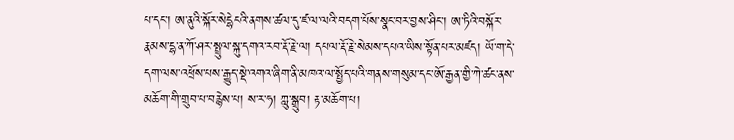པ་དང་། ཨ་ནུའི་སྐོར་སེདྷེངའི་ནགས་ཚལ་དུ་ཛ་ལ་ལའི་བདག་པོས་སྣང་བར་བྱས་ཤིང་། ཨ་ཏིའི་བསྐོར་རྣམས་དྷ་ན་ཀོ་ཤར་སྤྲུལ་སྐུ་དགའ་རབ་རྡོ་རྗེ་ལ། དཔལ་རྡོ་རྗེ་སེམས་དཔའ་ཡིས་སྟོན་པར་མཛད། ཡོ་ག་དེ་དག་ལས་འཕྲོས་པས་རྒྱུད་སྡེ་འགའ་ཞིག་ནི་མཁའ་ལ་སྤྱོད་པའི་གནས་གསུམ་དང་ཨོ་རྒྱན་གྱི་ཀེ་ཚང་ནས་མཆོག་གི་གྲུབ་པ་བརྙེས་པ། ས་ར་ཧ། ཀླུ་སྒྲུབ། རྟ་མཆོག་པ།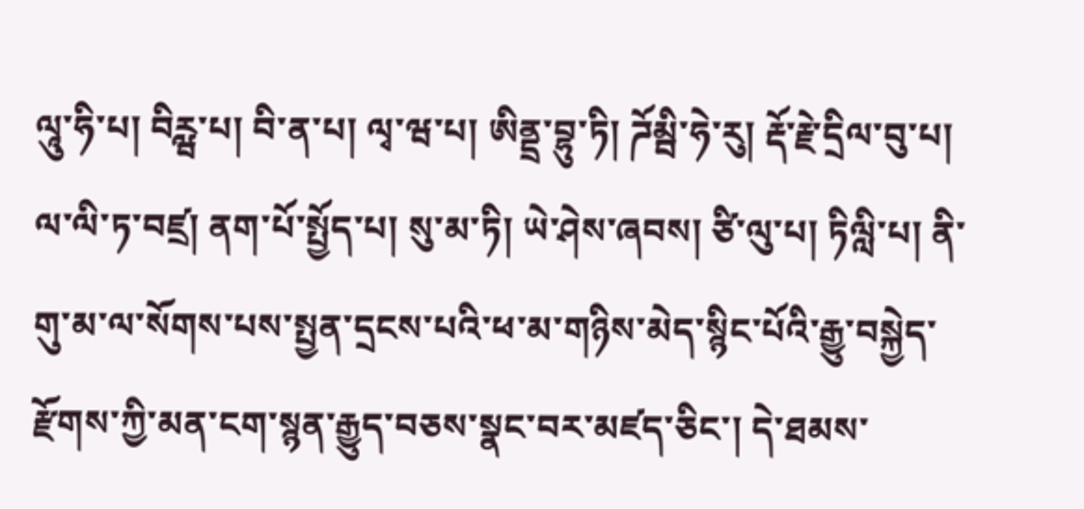ལཱུ་ཧི་པ། བིཪྺ་པ། བི་ན་པ། ལྭ་ཝ་པ། ཨིནྡྲ་བྷུ་ཏི། ཌོམྦི་ཧེ་རུ། རྡོ་རྗེ་དྲིལ་བུ་པ། ལ་ལི་ཏ་བཛྲ། ནག་པོ་སྤྱོད་པ། སུ་མ་ཏི། ཡེ་ཤེས་ཞབས། ཙི་ལུ་པ། ཏིལླི་པ། ནི་གུ་མ་ལ་སོགས་པས་སྤྱན་དྲངས་པའི་ཕ་མ་གཉིས་མེད་སྙིང་པོའི་རྒྱུ་བསྐྱེད་རྫོགས་ཀྱི་མན་ངག་སྙན་རྒྱུད་བཅས་སྣང་བར་མཛད་ཅིང་། དེ་ཐམས་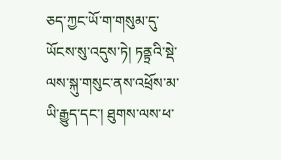ཅད་ཀྱང་ཡོ་ག་གསུམ་དུ་ཡོངས་སུ་འདུས་ཏེ། ཏནྟྲའི་སྡེ་ལས་སྐུ་གསུང་ནས་འཕྲོས་མ་ཡི་རྒྱུད་དང་། ཐུགས་ལས་ཕ་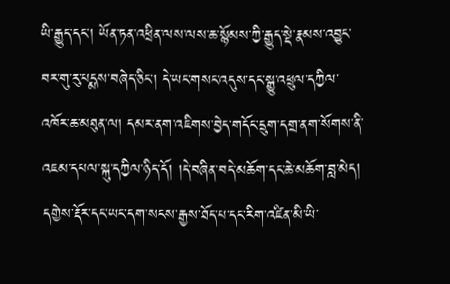ཡི་རྒྱུད་དང་། ཡོན་ཏན་འཕྲིན་ལས་ལས་ཆ་སྙོམས་ཀྱི་རྒྱུད་སྡེ་རྣམས་འབྱུང་བར་གུ་རུ་པདྨས་བཞེད་ཅིང་། དེ་ཡང་གསང་འདུས་དང་སྒྱུ་འཕྲུལ་དཀྱིལ་འཁོར་ཆ་མཐུན་ལ། དམར་ནག་འཇིགས་བྱེད་གདོང་དྲུག་དགྲ་ནག་སོགས་ནི་འཇམ་དཔལ་སྐུ་དཀྱིལ་ཉིད་དོ། །དེ་བཞིན་བདེ་མཆོག་དང་ཆེ་མཆོག་བླ་མེད། དགྱེས་རྡོར་དང་ཡང་དག་སངས་རྒྱས་ཐོད་པ་དང་རིག་འཛིན་མི་ཡི་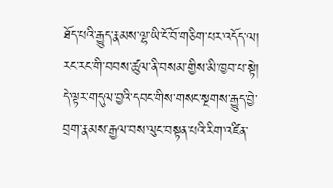ཐོད་པའི་རྒྱུད་རྣམས་ལྷ་ཡི་ངོ་བོ་གཅིག་པར་འདོད་ལ། རང་རང་གི་བབས་ཚུལ་ནི་བསམ་གྱིས་མི་ཁྱབ་པ་སྟེ། དེ་ལྟར་གདུལ་བྱའི་དབང་གིས་གསང་སྔགས་རྒྱུད་བྱེ་བྲག་རྣམས་རྒྱལ་བས་ལུང་བསྟན་པའི་རིག་འཛིན་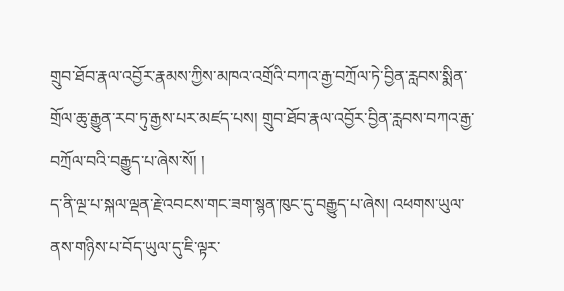གྲུབ་ཐོབ་རྣལ་འབྱོར་རྣམས་ཀྱིས་མཁའ་འགྲོའི་བཀའ་རྒྱ་བཀྲོལ་ཏེ་བྱིན་རླབས་སྨིན་གྲོལ་ཆུ་རྒྱུན་རབ་ཏུ་རྒྱས་པར་མཛད་པས། གྲུབ་ཐོབ་རྣལ་འབྱོར་བྱིན་རླབས་བཀའ་རྒྱ་བཀྲོལ་བའི་བརྒྱུད་པ་ཞེས་སོ། །
ད་ནི་ལྔ་པ་སྐལ་ལྡན་རྗེ་འབངས་གང་ཟག་སྙན་ཁུང་དུ་བརྒྱུད་པ་ཞེས། འཕགས་ཡུལ་ནས་གཉིས་པ་བོད་ཡུལ་དུ་ཇི་ལྟར་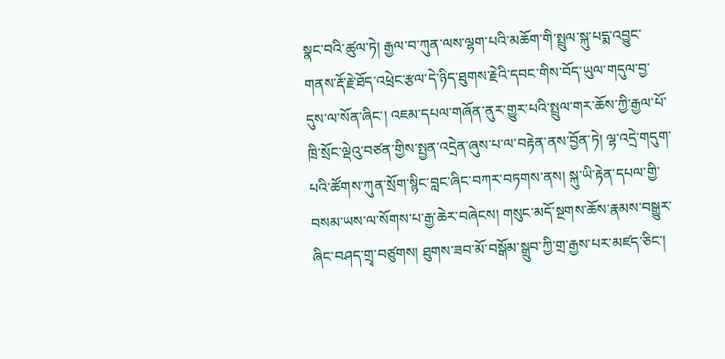སྣང་བའི་ཚུལ་ཏེ། རྒྱལ་བ་ཀུན་ལས་ལྷག་པའི་མཆོག་གི་སྤྲུལ་སྐུ་པདྨ་འབྱུང་གནས་རྡོ་རྗེ་ཐོད་འཕྲེང་རྩལ་དེ་ཉིད་ཐུགས་རྗེའི་དབང་གིས་བོད་ཡུལ་གདུལ་བྱ་དུས་ལ་སོན་ཞིང་། འཇམ་དཔལ་གཞོན་ནུར་གྱུར་པའི་སྤྲུལ་གར་ཆོས་ཀྱི་རྒྱལ་པོ་ཁྲི་སྲོང་ལྡེའུ་བཙན་གྱིས་སྤྱན་འདྲེན་ཞུས་པ་ལ་བརྟེན་ནས་བྱོན་ཏེ། ལྷ་འདྲེ་གདུག་པའི་ཚོགས་ཀུན་སྲོག་སྙིང་བླང་ཞིང་བཀར་བཏགས་ནས། སྐུ་ཡི་རྟེན་དཔལ་གྱི་བསམ་ཡས་ལ་སོགས་པ་རྒྱ་ཆེར་བཞེངས། གསུང་མདོ་སྔགས་ཆོས་རྣམས་བསྒྱུར་ཞིང་བཤད་གྲྭ་བཙུགས། ཐུགས་ཟབ་མོ་བསྒོམ་སྒྲུབ་ཀྱི་གྲ་རྒྱས་པར་མཛད་ཅིང་།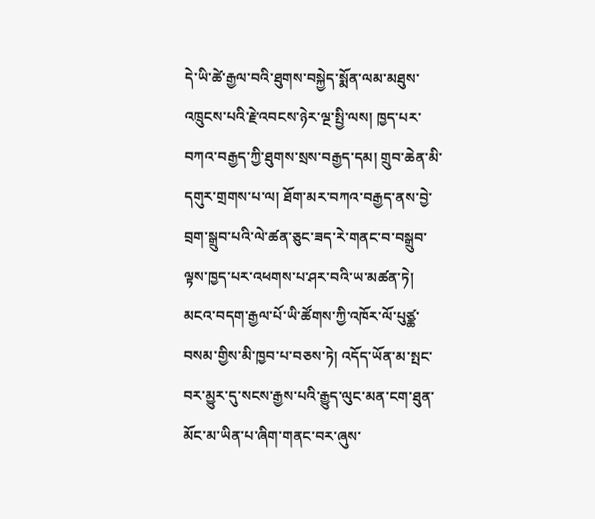དེ་ཡི་ཚེ་རྒྱལ་བའི་ཐུགས་བསྐྱེད་སྨོན་ལམ་མཐུས་འཁྲུངས་པའི་རྗེ་འབངས་ཉེར་ལྔ་སྤྱི་ལས། ཁྱད་པར་བཀའ་བརྒྱད་ཀྱི་ཐུགས་སྲས་བརྒྱད་དམ། གྲུབ་ཆེན་མི་དགུར་གྲགས་པ་ལ། ཐོག་མར་བཀའ་བརྒྱད་ནས་བྱེ་བྲག་སྒྲུབ་པའི་ལེ་ཚན་ཅུང་ཟད་རེ་གནང་བ་བསྒྲུབ་ལྟས་ཁྱད་པར་འཕགས་པ་ཤར་བའི་ཡ་མཚན་ཏེ། མངའ་བདག་རྒྱལ་པོ་ཡི་ཚོགས་ཀྱི་འཁོར་ལོ་པུཙྪ་བསམ་གྱིས་མི་ཁྱབ་པ་བཅས་ཏེ། འདོད་ཡོན་མ་སྤང་བར་མྱུར་དུ་སངས་རྒྱས་པའི་རྒྱུད་ལུང་མན་ངག་ཐུན་མོང་མ་ཡིན་པ་ཞིག་གནང་བར་ཞུས་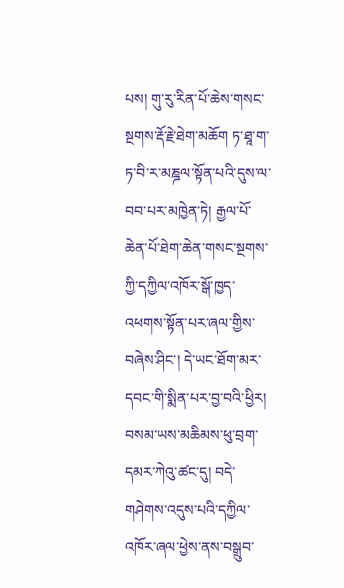པས། གུ་རུ་རིན་པོ་ཆེས་གསང་སྔགས་རྡོ་རྗེ་ཐེག་མཆོག ཏ་ཐཱ་ག་ཏ་བི་ར་མཎྜལ་སྟོན་པའི་དུས་ལ་བབ་པར་མཁྱེན་ཏེ། རྒྱལ་པོ་ཆེན་པོ་ཐེག་ཆེན་གསང་སྔགས་ཀྱི་དཀྱིལ་འཁོར་སྒོ་ཁྱད་འཕགས་སྟོན་པར་ཞལ་གྱིས་བཞེས་ཤིང་། དེ་ཡང་ཐོག་མར་དབང་གི་སྨིན་པར་བྱ་བའི་ཕྱིར། བསམ་ཡས་མཆིམས་ཕུ་བྲག་དམར་ཀེའུ་ཚང་དུ། བདེ་གཤེགས་འདུས་པའི་དཀྱིལ་འཁོར་ཞལ་ཕྱེས་ནས་བསྒྲུབ་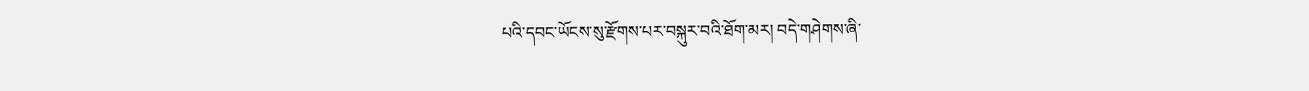པའི་དབང་ཡོངས་སུ་རྫོགས་པར་བསྐུར་བའི་ཐོག་མར། བདེ་གཤེགས་ཞི་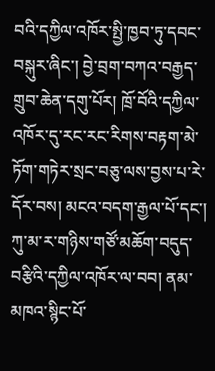བའི་དཀྱིལ་འཁོར་སྤྱི་ཁྱབ་ཏུ་དབང་བསྐུར་ཞིང་། བྱེ་བྲག་བཀའ་བརྒྱད་གྲུབ་ཆེན་དགུ་པོར། ཁྲོ་བོའི་དཀྱིལ་འཁོར་དུ་རང་རང་རིགས་བརྟག་མེ་ཏོག་གཏེར་སྲང་བཅུ་ལས་བྱས་པ་རེ་དོར་བས། མངའ་བདག་རྒྱལ་པོ་དང་། ཀུ་མ་ར་གཉིས་གཙོ་མཆོག་བདུད་བརྩིའི་དཀྱིལ་འཁོར་ལ་བབ། ནམ་མཁའ་སྙིང་པོ་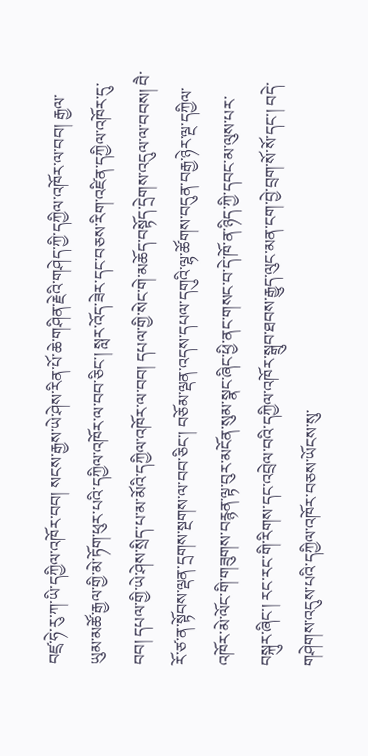བཛྲ་ཧེ་རུ་ཀ་ཡི་དཀྱིལ་འཁོར་བབ། སངས་རྒྱས་ཡེ་ཤེས་རིན་པོ་ཆེ་གཤིན་རྗེའི་གཤེད་ཀྱི་དཀྱིལ་འཁོར་ལ་བབ། རྒྱལ་ཡུམ་མཚོ་རྒྱལ་གྱི་མེ་ཏོག་ཕུར་པའི་དཀྱིལ་འཁོར་ལ་བབ་ཅིང་། སླར་འོད་ཟེར་དང་བཅས་རིག་འཛིན་དཀྱིལ་འཁོར་དུ་བབ། དཔལ་གྱི་ཡེ་ཤེས་སྲིད་པ་མ་མོའི་དཀྱིལ་འཁོར་ལ་བབ། དཔལ་གྱི་སེང་གེ་མཆོད་བསྟོད་དྲེགས་འདུལ་ལ་བབས། བཻ་རོ་ཙ་ན་སྟོབས་ལྡན་དྲགས་སྔགས་ལ་བབ་ཅིང་། བཅོམ་ལྡན་འདས་དཔལ་དགུའི་ལྷ་ཚོགས་བདུན་བརྒྱ་ཉེར་ལྔ་དཀྱིལ་འཁོར་མེ་ལོང་གི་གཟུགས་བརྙན་ལྟ་བུར་མངོན་སུམ་སྣང་ཞིང་ཕྱི་ནང་གསང་བ་དེ་ཁོ་ན་ཉིད་ཀྱི་དབང་མ་ལུས་པར་བསྐུར་ཞིང་། རང་རང་གི་རིགས་དང་འབྲེལ་བའི་དཀྱིལ་འཁོར་སྒྲུབ་ཐབས་རྒྱུད་ལུང་མན་ངག་བྱེ་བྲག་སོ་སོ་དང་། བདེ་གཤེགས་འདུས་པའི་དཀྱིལ་འཁོར་བཅས་ཡོངས་སུ་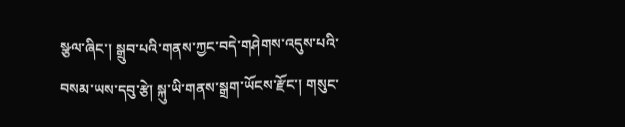སྩལ་ཞིང་། སྒྲུབ་པའི་གནས་ཀྱང་བདེ་གཤེགས་འདུས་པའི་བསམ་ཡས་དབུ་རྩེ། སྐུ་ཡི་གནས་སྒྲག་ཡོངས་རྫོང་། གསུང་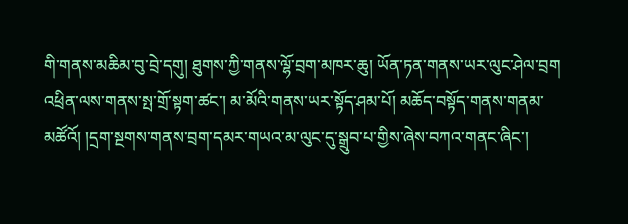གི་གནས་མཆིམ་བུ་བྲེ་དགུ། ཐུགས་ཀྱི་གནས་ལྷོ་བྲག་མཁར་ཆུ། ཡོན་ཏན་གནས་ཡར་ལུང་ཤེལ་བྲག འཕྲིན་ལས་གནས་སྤ་གྲོ་སྟག་ཚང་། མ་མོའི་གནས་ཡར་སྟོད་ཤམ་པོ། མཆོད་བསྟོད་གནས་གནམ་མཚོའོ། །དྲག་སྔགས་གནས་བྲག་དམར་གཡའ་མ་ལུང་དུ་སྒྲུབ་པ་གྱིས་ཞེས་བཀའ་གནང་ཞིང་།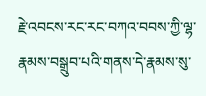རྗེ་འབངས་རང་རང་བཀའ་བབས་ཀྱི་ལྷ་རྣམས་བསྒྲུབ་པའི་གནས་དེ་རྣམས་སུ་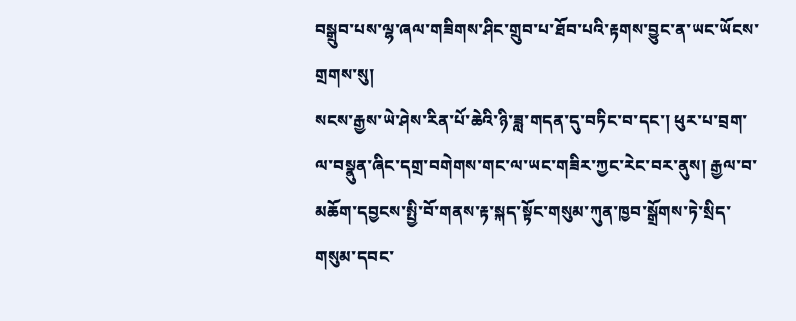བསྒྲུབ་པས་ལྷ་ཞལ་གཟིགས་ཤིང་གྲུབ་པ་ཐོབ་པའི་རྟགས་བྱུང་ན་ཡང་ཡོངས་གྲགས་སུ།
སངས་རྒྱས་ཡེ་ཤེས་རིན་པོ་ཆེའི་ཉི་ཟླ་གདན་དུ་བཏིང་བ་དང་། ཕུར་པ་བྲག་ལ་བསྣུན་ཞིང་དགྲ་བགེགས་གང་ལ་ཡང་གཟིར་ཀྱང་རེང་བར་ནུས། རྒྱལ་བ་མཆོག་དབྱངས་སྤྱི་བོ་གནས་རྟ་སྐད་སྟོང་གསུམ་ཀུན་ཁྱབ་སྒྲོགས་ཏེ་སྲིད་གསུམ་དབང་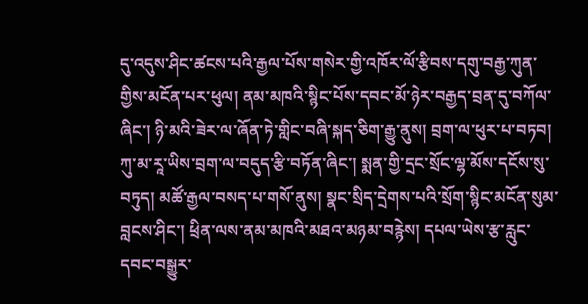དུ་འདུས་ཤིང་ཚངས་པའི་རྒྱལ་པོས་གསེར་གྱི་འཁོར་ལོ་རྩིབས་དགུ་བརྒྱ་ཀུན་གྱིས་མངོན་པར་ཕུལ། ནམ་མཁའི་སྙིང་པོས་དབང་མོ་ཉེར་བརྒྱད་བྲན་དུ་བཀོལ་ཞིང་། ཉི་མའི་ཟེར་ལ་ཞོན་ཏེ་གླིང་བཞི་སྐད་ཅིག་རྒྱུ་ནུས། བྲག་ལ་ཕུར་པ་བཏབ། ཀུ་མ་རཱ་ཡིས་བྲག་ལ་བདུད་རྩི་བཏོན་ཞིང་། སྨན་གྱི་དྲང་སྲོང་ལྷ་མོས་དངོས་སུ་བཏུད། མཚོ་རྒྱལ་བསད་པ་གསོ་ནུས། སྣང་སྲིད་དྲེགས་པའི་སྲོག་སྙིང་མངོན་སུམ་བླངས་ཤིང་། ཕྲིན་ལས་ནམ་མཁའི་མཐའ་མཉམ་བརྙེས། དཔལ་ཡེས་རྩ་རླུང་དབང་བསྒྱུར་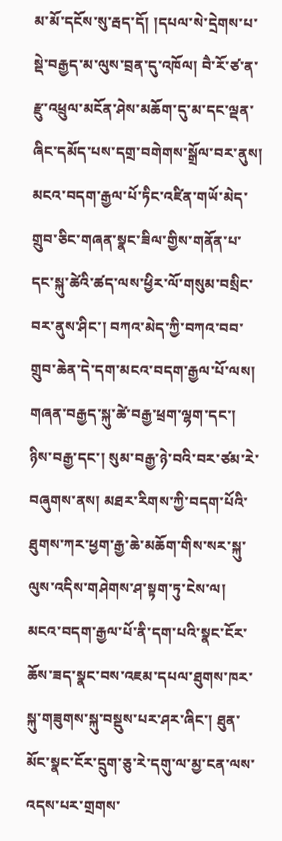མ་མོ་དངོས་སུ་རྦད་དོ། །དཔལ་སེ་དྲེགས་པ་སྡེ་བརྒྱད་མ་ལུས་བྲན་དུ་འཁོལ། བཻ་རོ་ཙ་ན་རྫུ་འཕྲུལ་མངོན་ཤེས་མཆོག་དུ་མ་དང་ལྡན་ཞིང་དམོད་པས་དགྲ་བགེགས་སྒྲོལ་བར་ནུས། མངའ་བདག་རྒྱལ་པོ་ཏིང་འཛིན་གཡོ་མེད་གྲུབ་ཅིང་གཞན་སྣང་ཟིལ་གྱིས་གནོན་པ་དང་སྐུ་ཚེའི་ཚད་ལས་ཕྱིར་ལོ་གསུམ་བསྲིང་བར་ནུས་ཤིང་། བཀའ་མེད་ཀྱི་བཀའ་བབ་གྲུབ་ཆེན་དེ་དག་མངའ་བདག་རྒྱལ་པོ་ལས། གཞན་བརྒྱད་སྐུ་ཚེ་བརྒྱ་ཕྲག་ལྷག་དང་། ཉིས་བརྒྱ་དང་། སུམ་བརྒྱ་ཉེ་བའི་བར་ཙམ་རེ་བཞུགས་ནས། མཐར་རིགས་ཀྱི་བདག་པོའི་ཐུགས་ཀར་ཕྱག་རྒྱ་ཆེ་མཆོག་གིས་སར་སྐུ་ལུས་འདིས་གཤེགས་ཤ་སྟག་ཏུ་ངེས་ལ། མངའ་བདག་རྒྱལ་པོ་ནི་དག་པའི་སྣང་ངོར་ཆོས་ཟད་སྣང་བས་འཇམ་དཔལ་ཐུགས་ཁར་སྐུ་གཟུགས་སྐུ་བསྡུས་པར་ཤར་ཞིང་། ཐུན་མོང་སྣང་ངོར་དྲུག་ཅུ་རེ་དགུ་ལ་མྱ་ངན་ལས་འདས་པར་གྲགས་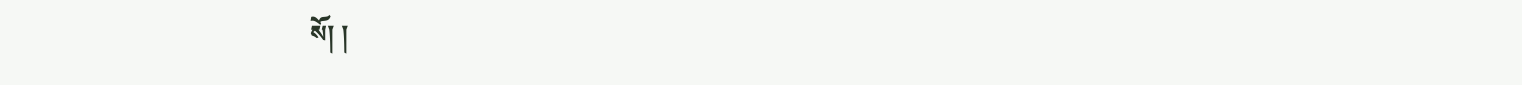སོ། །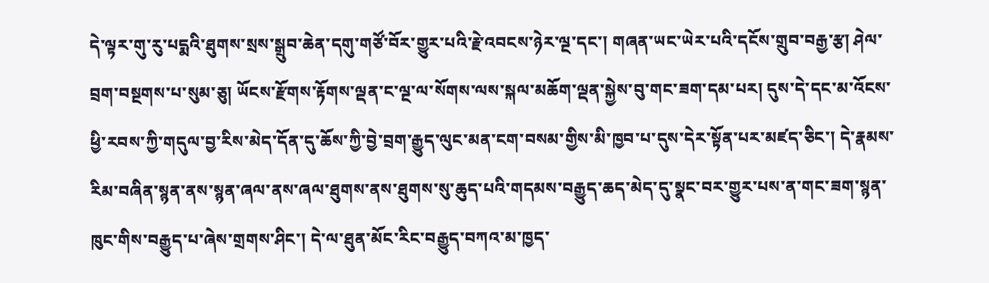དེ་ལྟར་གུ་རུ་པདྨའི་ཐུགས་སྲས་སྒྲུབ་ཆེན་དགུ་གཙོ་བོར་གྱུར་པའི་རྗེ་འབངས་ཉེར་ལྔ་དང་། གཞན་ཡང་ཡེར་པའི་དངོས་གྲུབ་བརྒྱ་རྩ། ཤེལ་བྲག་བསྔགས་པ་སུམ་ཅུ། ཡོངས་རྫོགས་རྟོགས་ལྡན་ང་ལྔ་ལ་སོགས་ལས་སྐལ་མཆོག་ལྡན་སྐྱེས་བུ་གང་ཟག་དམ་པར། དུས་དེ་དང་མ་འོངས་ཕྱི་རབས་ཀྱི་གདུལ་བྱ་རིས་མེད་དོན་དུ་ཆོས་ཀྱི་བྱེ་བྲག་རྒྱུད་ལུང་མན་ངག་བསམ་གྱིས་མི་ཁྱབ་པ་དུས་དེར་སྟོན་པར་མཛད་ཅིང་། དེ་རྣམས་རིམ་བཞིན་སྙན་ནས་སྙན་ཞལ་ནས་ཞལ་ཐུགས་ནས་ཐུགས་སུ་ཆུད་པའི་གདམས་བརྒྱུད་ཆད་མེད་དུ་སྣང་བར་གྱུར་པས་ན་གང་ཟག་སྙན་ཁུང་གིས་བརྒྱུད་པ་ཞེས་གྲགས་ཤིང་། དེ་ལ་ཐུན་མོང་རིང་བརྒྱུད་བཀའ་མ་ཁྱད་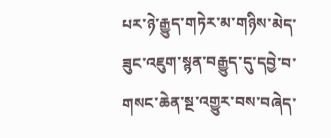པར་ཉེ་རྒྱུད་གཏེར་མ་གཉིས་མེད་ཟུང་འཇུག་སྙན་བརྒྱུད་དུ་དབྱེ་བ་གསང་ཆེན་སྔ་འགྱུར་བས་བཞེད་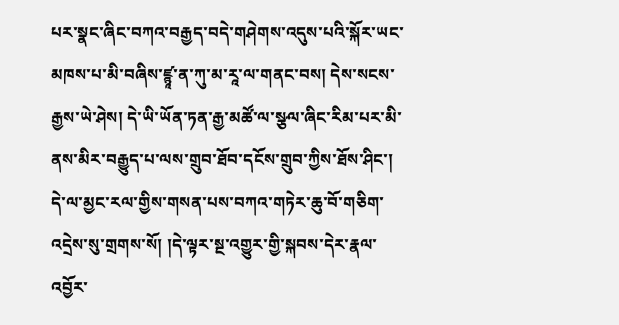པར་སྣང་ཞིང་བཀའ་བརྒྱད་བདེ་གཤེགས་འདུས་པའི་སྐོར་ཡང་མཁས་པ་མི་བཞིས་ཛྙཱ་ན་ཀུ་མ་རཱ་ལ་གནང་བས། དེས་སངས་རྒྱས་ཡེ་ཤེས། དེ་ཡི་ཡོན་ཏན་རྒྱ་མཚོ་ལ་སྩལ་ཞིང་རིམ་པར་མི་ནས་མིར་བརྒྱུད་པ་ལས་གྲུབ་ཐོབ་དངོས་གྲུབ་ཀྱིས་ཐོས་ཤིང་། དེ་ལ་མྱང་རལ་གྱིས་གསན་པས་བཀའ་གཏེར་ཆུ་བོ་གཅིག་འདྲེས་སུ་གྲགས་སོ། །དེ་ལྟར་སྔ་འགྱུར་གྱི་སྐབས་དེར་རྣལ་འབྱོར་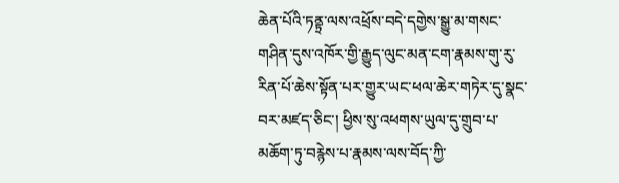ཆེན་པོའི་ཏནྟྲ་ལས་འཕྲོས་བདེ་དགྱེས་སྒྱུ་མ་གསང་གཤིན་དུས་འཁོར་གྱི་རྒྱུད་ལུང་མན་ངག་རྣམས་གུ་རུ་རིན་པོ་ཆེས་སྟོན་པར་གྱུར་ཡང་ཕལ་ཆེར་གཏེར་དུ་སྣང་བར་མཛད་ཅིང་། ཕྱིས་སུ་འཕགས་ཡུལ་དུ་གྲུབ་པ་མཆོག་ཏུ་བརྙེས་པ་རྣམས་ལས་བོད་ཀྱི་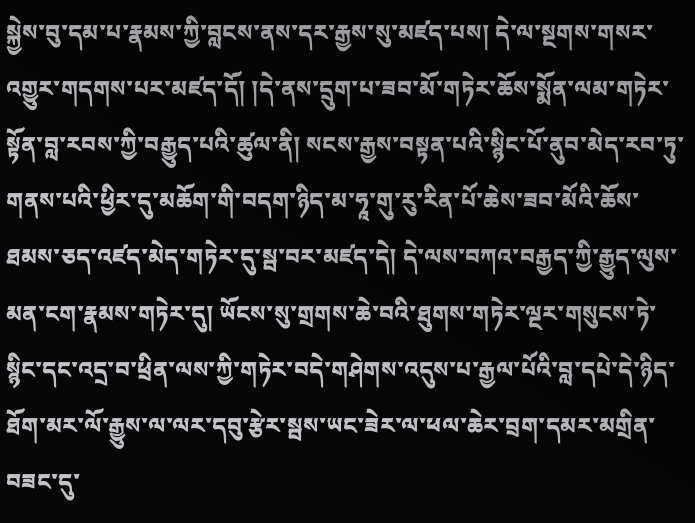སྐྱེས་བུ་དམ་པ་རྣམས་ཀྱི་བླངས་ནས་དར་རྒྱས་སུ་མཛད་པས། དེ་ལ་སྔགས་གསར་འགྱུར་གདགས་པར་མཛད་དོ། །དེ་ནས་དྲུག་པ་ཟབ་མོ་གཏེར་ཆོས་སྨོན་ལམ་གཏེར་སྟོན་བླ་རབས་ཀྱི་བརྒྱུད་པའི་ཚུལ་ནི། སངས་རྒྱས་བསྟན་པའི་སྙིང་པོ་ནུབ་མེད་རབ་ཏུ་གནས་པའི་ཕྱིར་དུ་མཆོག་གི་བདག་ཉིད་མ་ཧཱ་གུ་རུ་རིན་པོ་ཆེས་ཟབ་མོའི་ཆོས་ཐམས་ཅད་འཛད་མེད་གཏེར་དུ་སྦ་བར་མཛད་དེ། དེ་ལས་བཀའ་བརྒྱད་ཀྱི་རྒྱུད་ལུས་མན་ངག་རྣམས་གཏེར་དུ། ཡོངས་སུ་གྲགས་ཆེ་བའི་ཐུགས་གཏེར་ལྔར་གསུངས་ཏེ་སྙིང་དང་འདྲ་བ་ཕྲིན་ལས་ཀྱི་གཏེར་བདེ་གཤེགས་འདུས་པ་རྒྱལ་པོའི་བླ་དཔེ་དེ་ཉིད་ཐོག་མར་ལོ་རྒྱུས་ལ་ལར་དབུ་རྩེར་སྦས་ཡང་ཟེར་ལ་ཕལ་ཆེར་བྲག་དམར་མགྲིན་བཟང་དུ་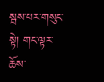སྦས་པར་གསུང་སྟེ། གང་ལྟར་ཆོས་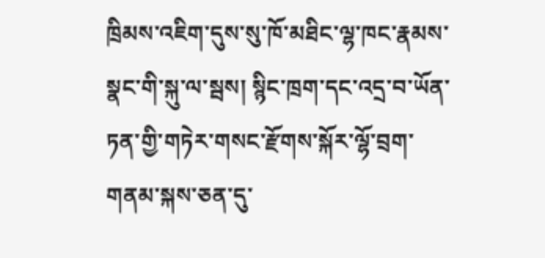ཁྲིམས་འཇིག་དུས་སུ་ཁོ་མཐིང་ལྷ་ཁང་རྣམས་སྣང་གི་སྐུ་ལ་སྦས། སྙིང་ཁྲག་དང་འདྲ་བ་ཡོན་ཏན་གྱི་གཏེར་གསང་རྫོགས་སྐོར་ལྷོ་བྲག་གནམ་སྐས་ཅན་དུ་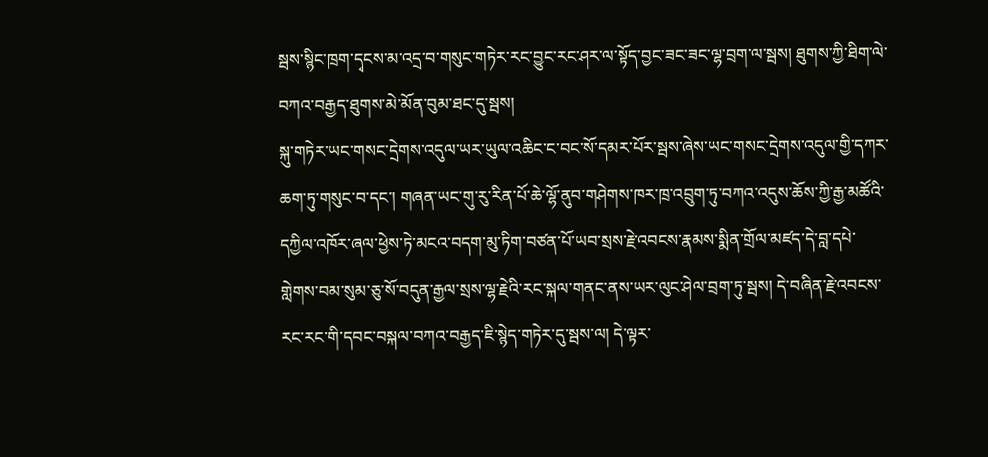སྦས་སྙིང་ཁྲག་དྭངས་མ་འདྲ་བ་གསུང་གཏེར་རང་བྱུང་རང་ཤར་ལ་སྟོད་བྱང་ཟང་ཟང་ལྷ་བྲག་ལ་སྦས། ཐུགས་ཀྱི་ཐིག་ལེ་བཀའ་བརྒྱད་ཐུགས་མེ་མོན་བུམ་ཐང་དུ་སྦས།
སྐུ་གཏེར་ཡང་གསང་དྲེགས་འདུལ་ཡར་ཡུལ་འཆིང་ང་བང་སོ་དམར་པོར་སྦས་ཞེས་ཡང་གསང་དྲེགས་འདུལ་གྱི་དཀར་ཆག་ཏུ་གསུང་བ་དང་། གཞན་ཡང་གུ་རུ་རིན་པོ་ཆེ་ལྷོ་ནུབ་གཤེགས་ཁར་ཁྲ་འབྲུག་ཏུ་བཀའ་འདུས་ཆོས་ཀྱི་རྒྱ་མཚོའི་དཀྱིལ་འཁོར་ཞལ་ཕྱེས་ཏེ་མངའ་བདག་མུ་ཏིག་བཙན་པོ་ཡབ་སྲས་རྗེ་འབངས་རྣམས་སྨིན་གྲོལ་མཛད་དེ་བླ་དཔེ་གླེགས་བམ་སུམ་ཅུ་སོ་བདུན་རྒྱལ་སྲས་ལྷ་རྗེའི་རང་སྐལ་གནང་ནས་ཡར་ལུང་ཤེལ་བྲག་ཏུ་སྦས། དེ་བཞིན་རྗེ་འབངས་རང་རང་གི་དབང་བསྐལ་བཀའ་བརྒྱད་ཇི་སྙེད་གཏེར་དུ་སྦས་ལ། དེ་ལྟར་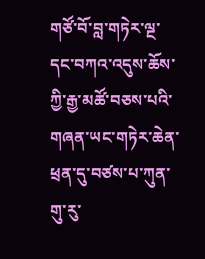གཙོ་བོ་བླ་གཏེར་ལྔ་དང་བཀའ་འདུས་ཆོས་ཀྱི་རྒྱ་མཚོ་བཅས་པའི་གཞན་ཡང་གཏེར་ཆེན་ཕྲན་དུ་བཙས་པ་ཀུན་གུ་རུ་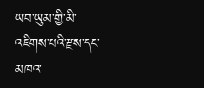ཡབ་ཡུམ་གྱི་མི་འཇིགས་པའི་རྫས་དང་མཁའ་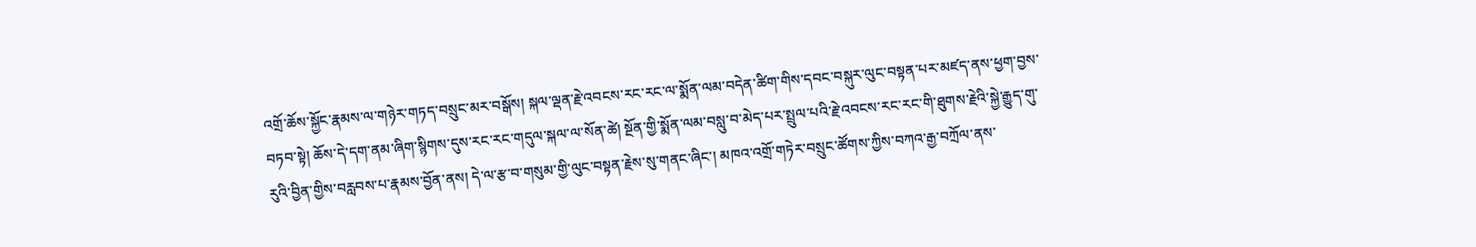འགྲོ་ཆོས་སྐྱོང་རྣམས་ལ་གཉེར་གཏད་བསྲུང་མར་བསྒོས། སྐལ་ལྡན་རྗེ་འབངས་རང་རང་ལ་སྨོན་ལམ་བདེན་ཚིག་གིས་དབང་བསྐུར་ལུང་བསྟན་པར་མཛད་ནས་ཕྱག་བྱས་བཏབ་སྟེ། ཆོས་དེ་དག་ནམ་ཞིག་སྙིགས་དུས་རང་རང་གདུལ་སྐལ་ལ་སོན་ཚེ། སྔོན་གྱི་སྨོན་ལམ་བསླུ་བ་མེད་པར་སྤྲུལ་པའི་རྗེ་འབངས་རང་རང་གི་ཐུགས་རྗེའི་སྐྱེ་རྒྱུད་གུ་རུའི་བྱིན་གྱིས་བརླབས་པ་རྣམས་བྱོན་ནས། དེ་ལ་རྩ་བ་གསུམ་གྱི་ལུང་བསྟན་རྗེས་སུ་གནང་ཞིང་། མཁའ་འགྲོ་གཏེར་བསྲུང་ཚོགས་ཀྱིས་བཀའ་རྒྱ་བཀྲོལ་ནས་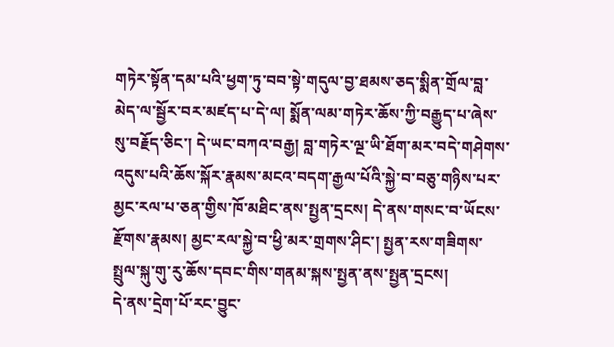གཏེར་སྟོན་དམ་པའི་ཕྱག་ཏུ་བབ་སྟེ་གདུལ་བྱ་ཐམས་ཅད་སྨིན་གྲོལ་བླ་མེད་ལ་སྦྱོར་བར་མཛད་པ་དེ་ལ། སྨོན་ལམ་གཏེར་ཆོས་ཀྱི་བརྒྱུད་པ་ཞེས་སུ་བརྗོད་ཅིང་། དེ་ཡང་བཀའ་བརྒྱ། བླ་གཏེར་ལྔ་ཡི་ཐོག་མར་བདེ་གཤེགས་འདུས་པའི་ཆོས་སྐོར་རྣམས་མངའ་བདག་རྒྱལ་པོའི་སྐྱེ་བ་བཅུ་གཉིས་པར་མྱང་རལ་པ་ཅན་གྱིས་ཁོ་མཐིང་ནས་སྤྱན་དྲངས། དེ་ནས་གསང་བ་ཡོངས་རྫོགས་རྣམས། མྱང་རལ་སྐྱེ་བ་ཕྱི་མར་གྲགས་ཤིང་། སྤྱན་རས་གཟིགས་སྤྲུལ་སྐུ་གུ་རུ་ཆོས་དབང་གིས་གནམ་སྐས་སྤྱན་ནས་སྤྱན་དྲངས།
དེ་ནས་དྲེག་པོ་རང་བྱུང་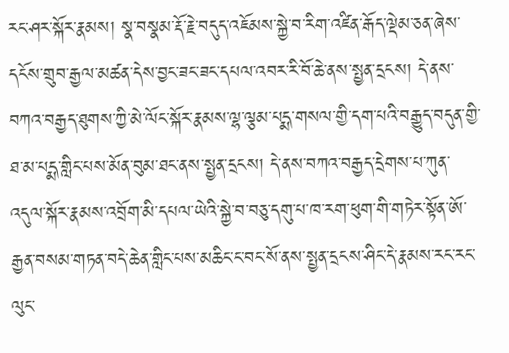རང་ཤར་སྐོར་རྣམས། སྣ་བསྣམ་རྡོ་རྗེ་བདུད་འཇོམས་སྐྱེ་བ་རིག་འཛིན་རྒོད་ལྡེམ་ཅན་ཞེས་དངོས་གྲུབ་རྒྱལ་མཚན་དེས་བྱང་ཟང་ཟང་དཔལ་འབར་རི་བོ་ཆེ་ནས་སྤྱན་དྲངས། དེ་ནས་བཀའ་བརྒྱད་ཐུགས་ཀྱི་མེ་ལོང་སྐོར་རྣམས་ལྷ་ལྕམ་པདྨ་གསལ་གྱི་དག་པའི་བརྒྱུད་བདུན་གྱི་ཐ་མ་པདྨ་གླིང་པས་མོན་བུམ་ཐང་ནས་སྤྱན་དྲངས། དེ་ནས་བཀའ་བརྒྱད་དྲེགས་པ་ཀུན་འདུལ་སྐོར་རྣམས་འབྲོག་མི་དཔལ་ཡེའི་སྐྱེ་བ་བཅུ་དགུ་པ་ཁ་རག་ཕུག་གི་གཏེར་སྟོན་ཨོ་རྒྱན་བསམ་གཏན་བདེ་ཆེན་གླིང་པས་མཆིང་ང་བང་སོ་ནས་སྤྱན་དྲངས་ཤིང་དེ་རྣམས་རང་རང་ལུང་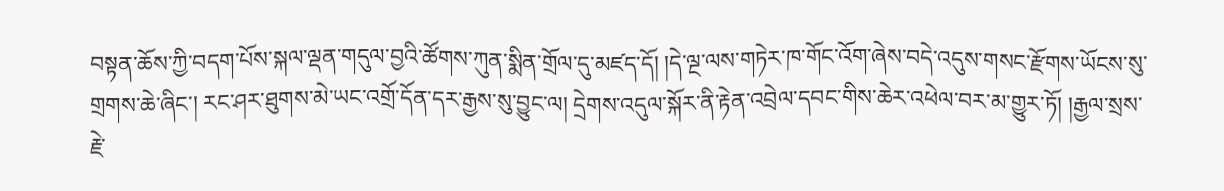བསྟན་ཆོས་ཀྱི་བདག་པོས་སྐལ་ལྡན་གདུལ་བྱའི་ཚོགས་ཀུན་སྨིན་གྲོལ་དུ་མཛད་དོ། །དེ་ལྔ་ལས་གཏེར་ཁ་གོང་འོག་ཞེས་བདེ་འདུས་གསང་རྫོགས་ཡོངས་སུ་གྲགས་ཆེ་ཞིང་། རང་ཤར་ཐུགས་མེ་ཡང་འགྲོ་དོན་དར་རྒྱས་སུ་བྱུང་ལ། དྲེགས་འདུལ་སྐོར་ནི་རྟེན་འབྲེལ་དབང་གིས་ཆེར་འཕེལ་བར་མ་གྱུར་ཏོ། །རྒྱལ་སྲས་རྗེ་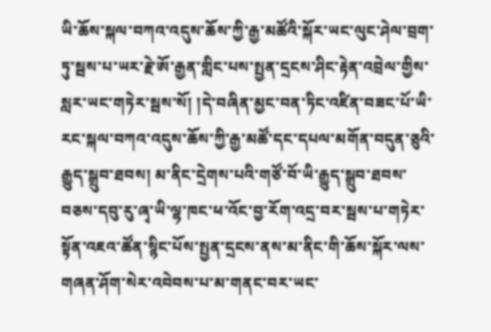ཡི་ཆོས་སྐལ་བཀའ་འདུས་ཆོས་ཀྱི་རྒྱ་མཚོའི་སྐོར་ཡང་ལུང་ཤེལ་བྲག་ཏུ་སྦས་པ་ཡར་རྗེ་ཨོ་རྒྱན་གླིང་པས་སྤྱན་དྲངས་ཤིང་རྟེན་འབྲེལ་གྱིས་སླར་ཡང་གཏེར་སྦས་སོ། །དེ་བཞིན་མྱང་བན་ཏིང་འཛིན་བཟང་པོ་ཡི་རང་སྐལ་བཀའ་འདུས་ཆོས་ཀྱི་རྒྱ་མཚོ་དང་དཔལ་མགོན་བདུན་ཅུའི་རྒྱུད་སྒྲུབ་ཐབས། མ་ནིང་དྲེགས་པའི་གཙོ་བོ་ཡི་རྒྱུད་སྒྲུབ་ཐབས་བཅས་དབུ་རུ་ཞྭ་ཡི་ལྷ་ཁང་ཕ་འོང་བྱ་རོག་འདྲ་བར་སྦས་པ་གཏེར་སྟོན་འཇའ་ཚོན་སྙིང་པོས་སྤྱན་དྲངས་ནས་མ་ནིང་གི་ཆོས་སྐོར་ལས་གཞན་ཤོག་སེར་འབེབས་པ་མ་གནང་བར་ཡང་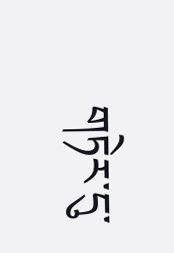གཏེར་དུ་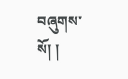བཞུགས་སོ། །